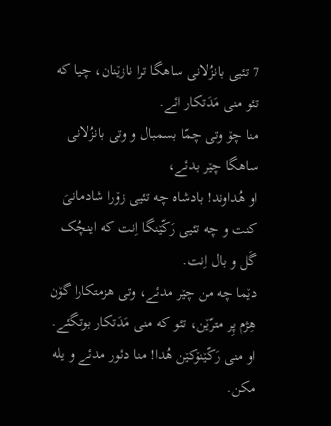7 تئیی بانزُلانی ساهگا ترا نازێنان، چیا که تئو منی مَدَتکار ائے.
منا چۆ وتی چمّا بسمبال و وتی بانزُلانی ساهگا چێر بدئے،
او هُداوند! بادشاه چه تئیی زۆرا شادمانیَ کنت و چه تئیی رَکّێنگا اِنت که اینچُک گَل و بال اِنت.
دێما چه من چێر مدئے، وتی هزمتکارا گۆن هِژم پِر مترّێن، تئو که منی مَدَتکار بوتگئے. او منی رَکّێنۆکێن هُدا! منا دئور مدئے و یله مکن.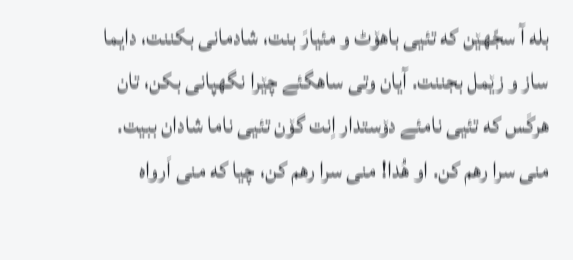بله آ سجّهێن که تئیی باهۆٹ و مئیارَ بنت، شادمانی بکننت، دایما ساز و زێمل بجننت. آیان وتی ساهگئے چێرا نگهپانی بکن، تان هرکَس که تئیی نامئے دۆستدار اِنت گۆن تئیی ناما شادان ببیت.
منی سرا رهم کن. او هُدا! منی سرا رهم کن، چیا که منی اَرواه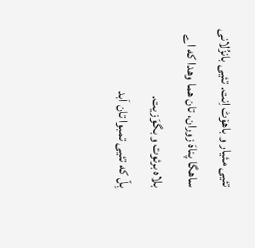تئیی مئیار و باهۆٹ اِنت. تئیی بانزُلانی ساهگا پناهَ زوران، تان هما وهدا که اے بلاه برئوت و بگوَزیت.
بِلّ که تئیی تمبوا تان اَبد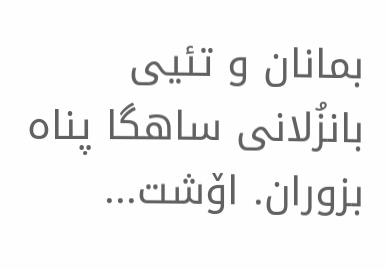بمانان و تئیی بانزُلانی ساهگا پناه بزوران. اۆشت...